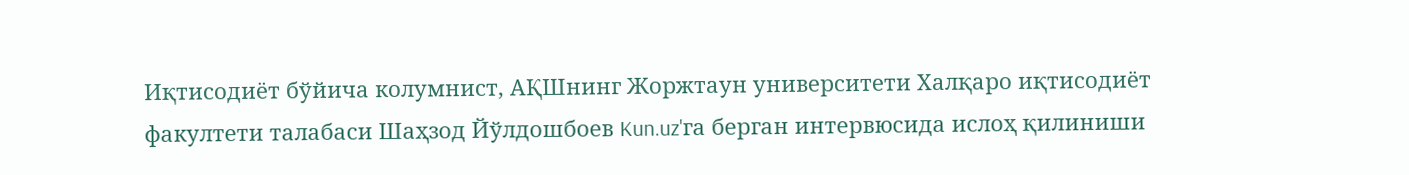Иқтисодиёт бўйича колумнист, АҚШнинг Жоржтаун университети Халқаро иқтисодиёт факултети талабаси Шаҳзод Йўлдошбоев Kun.uz'га берган интервюсида ислоҳ қилиниши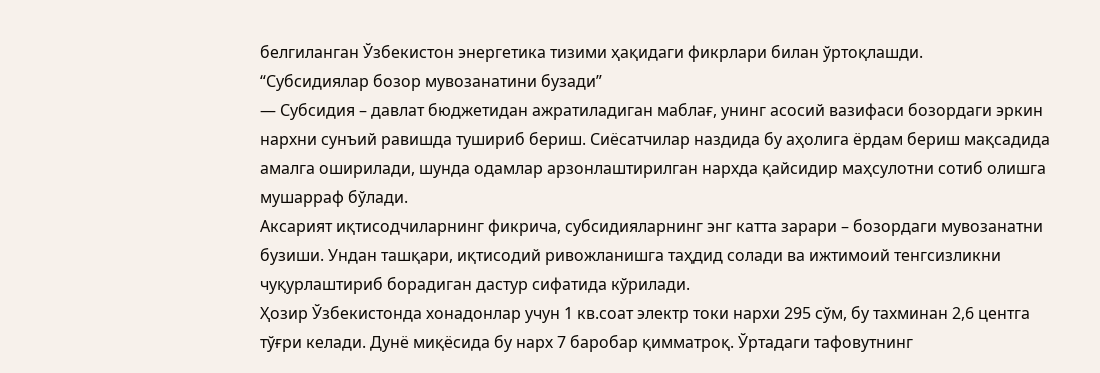белгиланган Ўзбекистон энергетика тизими ҳақидаги фикрлари билан ўртоқлашди.
“Субсидиялар бозор мувозанатини бузади”
— Субсидия – давлат бюджетидан ажратиладиган маблағ, унинг асосий вазифаси бозордаги эркин нархни сунъий равишда тушириб бериш. Сиёсатчилар наздида бу аҳолига ёрдам бериш мақсадида амалга оширилади, шунда одамлар арзонлаштирилган нархда қайсидир маҳсулотни сотиб олишга мушарраф бўлади.
Аксарият иқтисодчиларнинг фикрича, субсидияларнинг энг катта зарари – бозордаги мувозанатни бузиши. Ундан ташқари, иқтисодий ривожланишга таҳдид солади ва ижтимоий тенгсизликни чуқурлаштириб борадиган дастур сифатида кўрилади.
Ҳозир Ўзбекистонда хонадонлар учун 1 кв.соат электр токи нархи 295 сўм, бу тахминан 2,6 центга тўғри келади. Дунё миқёсида бу нарх 7 баробар қимматроқ. Ўртадаги тафовутнинг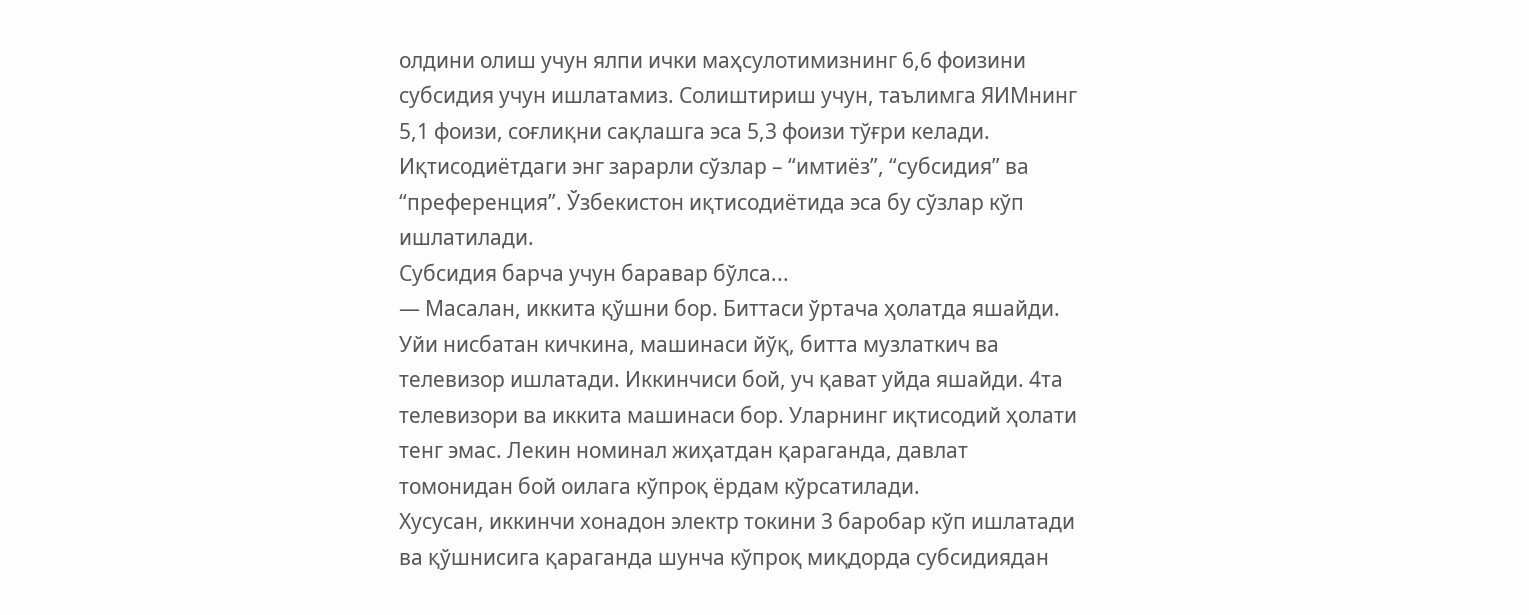олдини олиш учун ялпи ички маҳсулотимизнинг 6,6 фоизини субсидия учун ишлатамиз. Солиштириш учун, таълимга ЯИМнинг 5,1 фоизи, соғлиқни сақлашга эса 5,3 фоизи тўғри келади.
Иқтисодиётдаги энг зарарли сўзлар – “имтиёз”, “субсидия” ва “преференция”. Ўзбекистон иқтисодиётида эса бу сўзлар кўп ишлатилади.
Субсидия барча учун баравар бўлса...
— Масалан, иккита қўшни бор. Биттаси ўртача ҳолатда яшайди. Уйи нисбатан кичкина, машинаси йўқ, битта музлаткич ва телевизор ишлатади. Иккинчиси бой, уч қават уйда яшайди. 4та телевизори ва иккита машинаси бор. Уларнинг иқтисодий ҳолати тенг эмас. Лекин номинал жиҳатдан қараганда, давлат томонидан бой оилага кўпроқ ёрдам кўрсатилади.
Хусусан, иккинчи хонадон электр токини 3 баробар кўп ишлатади ва қўшнисига қараганда шунча кўпроқ миқдорда субсидиядан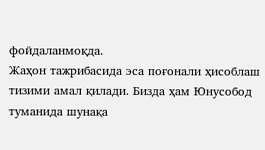фойдаланмоқда.
Жаҳон тажрибасида эса поғонали ҳисоблаш тизими амал қилади. Бизда ҳам Юнусобод туманида шунақа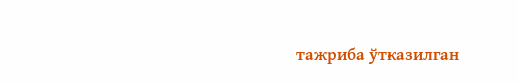тажриба ўтказилган